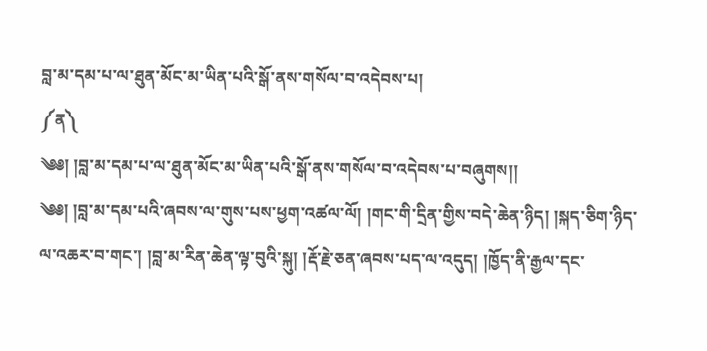བླ་མ་དམ་པ་ལ་ཐུན་མོང་མ་ཡིན་པའི་སྒོ་ནས་གསོལ་བ་འདེབས་པ།
༼ན༽
༄༅། །བླ་མ་དམ་པ་ལ་ཐུན་མོང་མ་ཡིན་པའི་སྒོ་ནས་གསོལ་བ་འདེབས་པ་བཞུགས།།
༄༅། །བླ་མ་དམ་པའི་ཞབས་ལ་གུས་པས་ཕྱག་འཚལ་ལོ། །གང་གི་དྲིན་གྱིས་བདེ་ཆེན་ཉིད། །སྐད་ཅིག་ཉིད་ལ་འཆར་བ་གང་། །བླ་མ་རིན་ཆེན་ལྟ་བུའི་སྐུ། །རྡོ་རྗེ་ཅན་ཞབས་པད་ལ་འདུད། །ཁྱོད་ནི་རྒྱལ་དང་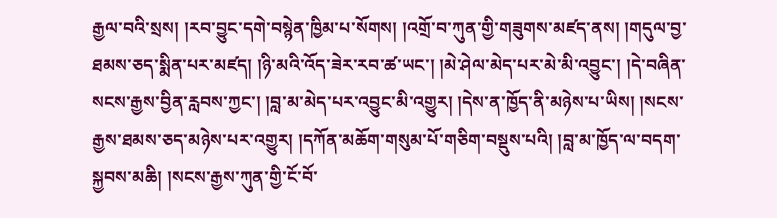རྒྱལ་བའི་སྲས། །རབ་བྱུང་དགེ་བསྙེན་ཁྱིམ་པ་སོགས། །འགྲོ་བ་ཀུན་གྱི་གཟུགས་མཛད་ནས། །གདུལ་བྱ་ཐམས་ཅད་སྨིན་པར་མཛད། །ཉི་མའི་འོད་ཟེར་རབ་ཚ་ཡང་། །མེ་ཤེལ་མེད་པར་མེ་མི་འབྱུང་། །དེ་བཞིན་སངས་རྒྱས་བྱིན་རླབས་ཀྱང་། །བླ་མ་མེད་པར་འབྱུང་མི་འགྱུར། །དེས་ན་ཁྱོད་ནི་མཉེས་པ་ཡིས། །སངས་རྒྱས་ཐམས་ཅད་མཉེས་པར་འགྱུར། །དཀོན་མཆོག་གསུམ་པོ་གཅིག་བསྡུས་པའི། །བླ་མ་ཁྱོད་ལ་བདག་སྐྱབས་མཆི། །སངས་རྒྱས་ཀུན་གྱི་ངོ་བོ་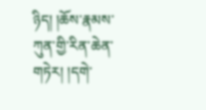ཉིད། །ཆོས་རྣམས་ཀུན་གྱི་རིན་ཆེན་གཏེར། །དགེ་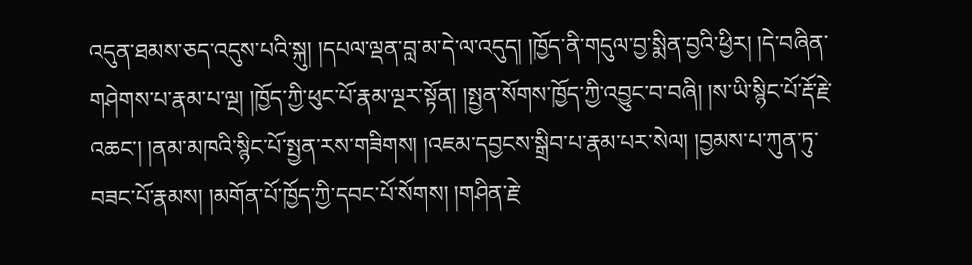འདུན་ཐམས་ཅད་འདུས་པའི་སྐུ། །དཔལ་ལྡན་བླ་མ་དེ་ལ་འདུད། །ཁྱོད་ནི་གདུལ་བྱ་སྨིན་བྱའི་ཕྱིར། །དེ་བཞིན་གཤེགས་པ་རྣམ་པ་ལྔ། །ཁྱོད་ཀྱི་ཕུང་པོ་རྣམ་ལྔར་སྟོན། །སྤྱན་སོགས་ཁྱོད་ཀྱི་འབྱུང་བ་བཞི། །ས་ཡི་སྙིང་པོ་རྡོ་རྗེ་འཆང་། །ནམ་མཁའི་སྙིང་པོ་སྤྱན་རས་གཟིགས། །འཇམ་དབྱངས་སྒྲིབ་པ་རྣམ་པར་སེལ། །བྱམས་པ་ཀུན་ཏུ་བཟང་པོ་རྣམས། །མགོན་པོ་ཁྱོད་ཀྱི་དབང་པོ་སོགས། །གཤིན་རྗེ་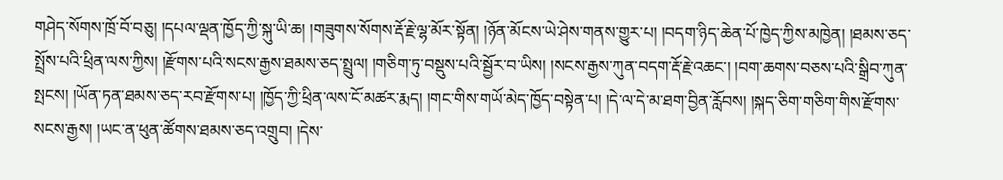གཤེད་སོགས་ཁྲོ་བོ་བཅུ། །དཔལ་ལྡན་ཁྱོད་ཀྱི་སྐུ་ཡི་ཆ། །གཟུགས་སོགས་རྡོ་རྗེ་ལྷ་མོར་སྟོན། །ཉོན་མོངས་ཡེ་ཤེས་གནས་གྱུར་པ། །བདག་ཉིད་ཆེན་པོ་ཁྱེད་ཀྱིས་མཁྱེན། །ཐམས་ཅད་སྤྲོས་པའི་ཕྲིན་ལས་ཀྱིས། །རྫོགས་པའི་སངས་རྒྱས་ཐམས་ཅད་སྤྲུལ། །གཅིག་ཏུ་བསྡུས་པའི་སྦྱོར་བ་ཡིས། །སངས་རྒྱས་ཀུན་བདག་རྡོ་རྗེ་འཆང་། །བག་ཆགས་བཅས་པའི་སྒྲིབ་ཀུན་སྤངས། །ཡོན་ཏན་ཐམས་ཅད་རབ་རྫོགས་པ། །ཁྱོད་ཀྱི་ཕྲིན་ལས་ངོ་མཚར་རྨད། །གང་གིས་གཡོ་མེད་ཁྱོད་བསྟེན་པ། །དེ་ལ་དེ་མ་ཐག་བྱིན་རློབས། །སྐད་ཅིག་གཅིག་གིས་རྫོགས་སངས་རྒྱས། །ཡང་ན་ཕུན་ཚོགས་ཐམས་ཅད་འགྲུབ། །དེས་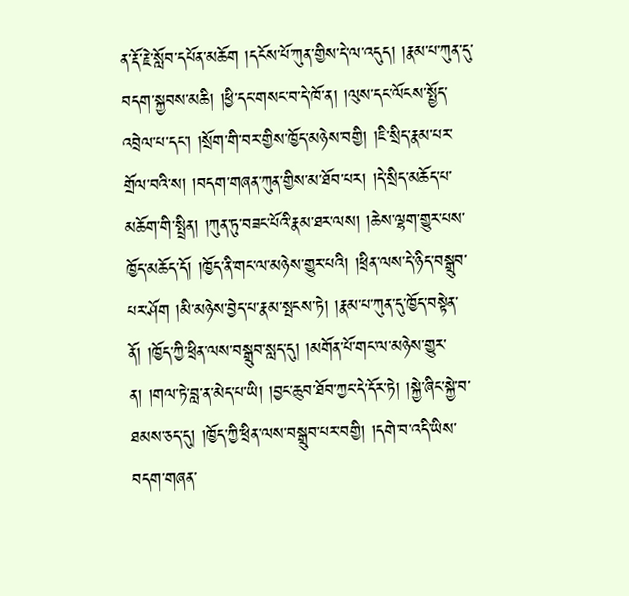ན་རྡོ་རྗེ་སློབ་དཔོན་མཆོག །དངོས་པོ་ཀུན་གྱིས་དེ་ལ་འདུད། །རྣམ་པ་ཀུན་དུ་བདག་སྐྱབས་མཆི། །ཕྱི་དང་གསང་བ་དེ་ཁོ་ན། །ལུས་དང་ལོངས་སྤྱོད་འབྲེལ་པ་དང་། །སྲོག་གི་བར་གྱིས་ཁྱོད་མཉེས་བགྱི། །ཇི་སྲིད་རྣམ་པར་གྲོལ་བའི་ས། །བདག་གཞན་ཀུན་གྱིས་མ་ཐོབ་པར། །དེ་སྲིད་མཆོད་པ་མཆོག་གི་སྤྲིན། །ཀུན་ཏུ་བཟང་པོའི་རྣམ་ཐར་ལས། །ཆེས་ལྷག་གྱུར་པས་ཁྱོད་མཆོད་དོ། །ཁྱོད་ནི་གང་ལ་མཉེས་གྱུར་པའི། །ཕྲིན་ལས་དེ་ཉིད་བསྒྲུབ་པར་ཤོག །མི་མཉེས་བྱེད་པ་རྣམ་སྤངས་ཏེ། །རྣམ་པ་ཀུན་དུ་ཁྱོད་བསྟེན་ནོ། །ཁྱོད་ཀྱི་ཕྲིན་ལས་བསྒྲུབ་སླད་དུ། །མགོན་པོ་གང་ལ་མཉེས་གྱུར་ན། །གལ་ཏེ་བླ་ན་མེད་པ་ཡི། །བྱང་ཆུབ་ཐོབ་ཀྱང་དེ་དོར་ཏེ། །སྐྱེ་ཞིང་སྐྱེ་བ་ཐམས་ཅད་དུ། །ཁྱོད་ཀྱི་ཕྲིན་ལས་བསྒྲུབ་པར་བགྱི། །དགེ་བ་འདི་ཡིས་བདག་གཞན་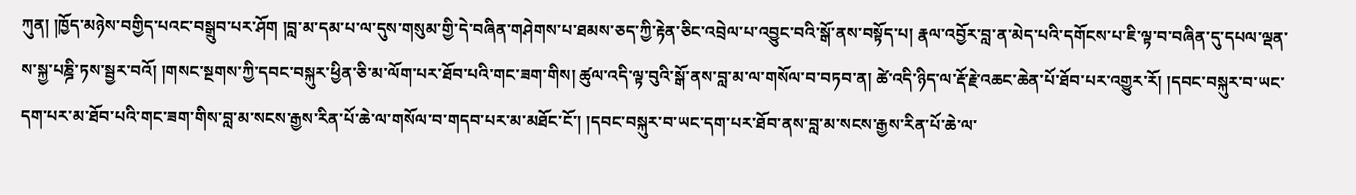ཀུན། །ཁྱོད་མཉེས་བགྱིད་པའང་བསྒྲུབ་པར་ཤོག །བླ་མ་དམ་པ་ལ་དུས་གསུམ་གྱི་དེ་བཞིན་གཤེགས་པ་ཐམས་ཅད་ཀྱི་རྟེན་ཅིང་འབྲེལ་པ་འབྱུང་བའི་སྒོ་ནས་བསྟོད་པ། རྣལ་འབྱོར་བླ་ན་མེད་པའི་དགོངས་པ་ཇི་ལྟ་བ་བཞིན་དུ་དཔལ་ལྡན་ས་སྐྱ་པཎྜི་ཏས་སྦྱར་བའོ། །གསང་སྔགས་ཀྱི་དབང་བསྐུར་ཕྱིན་ཅི་མ་ལོག་པར་ཐོབ་པའི་གང་ཟག་གིས། ཚུལ་འདི་ལྟ་བུའི་སྒོ་ནས་བླ་མ་ལ་གསོལ་བ་བཏབ་ན། ཚེ་འདི་ཉིད་ལ་རྡོ་རྗེ་འཆང་ཆེན་པོ་ཐོབ་པར་འགྱུར་རོ། །དབང་བསྐུར་བ་ཡང་དག་པར་མ་ཐོབ་པའི་གང་ཟག་གིས་བླ་མ་སངས་རྒྱས་རིན་པོ་ཆེ་ལ་གསོལ་བ་གདབ་པར་མ་མཐོང་ངོ་། །དབང་བསྐུར་བ་ཡང་དག་པར་ཐོབ་ནས་བླ་མ་སངས་རྒྱས་རིན་པོ་ཆེ་ལ་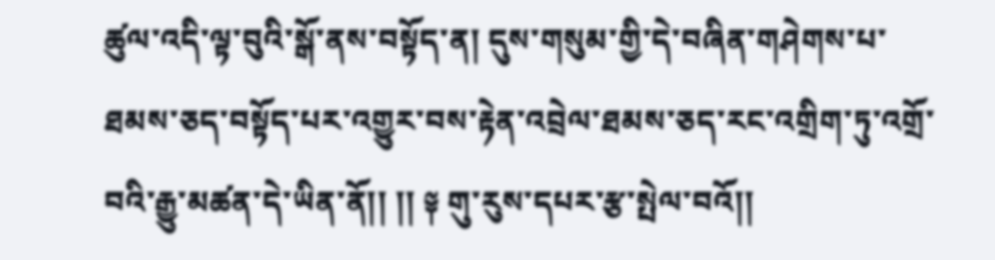ཚུལ་འདི་ལྟ་བུའི་སྒོ་ནས་བསྟོད་ན། དུས་གསུམ་གྱི་དེ་བཞིན་གཤེགས་པ་ཐམས་ཅད་བསྟོད་པར་འགྱུར་བས་རྟེན་འབྲེལ་ཐམས་ཅད་རང་འགྲིག་ཏུ་འགྲོ་བའི་རྒྱུ་མཚན་དེ་ཡིན་ནོ།། །། ༈ གུ་རུས་དཔར་རྩ་སྤེལ་བའོ།།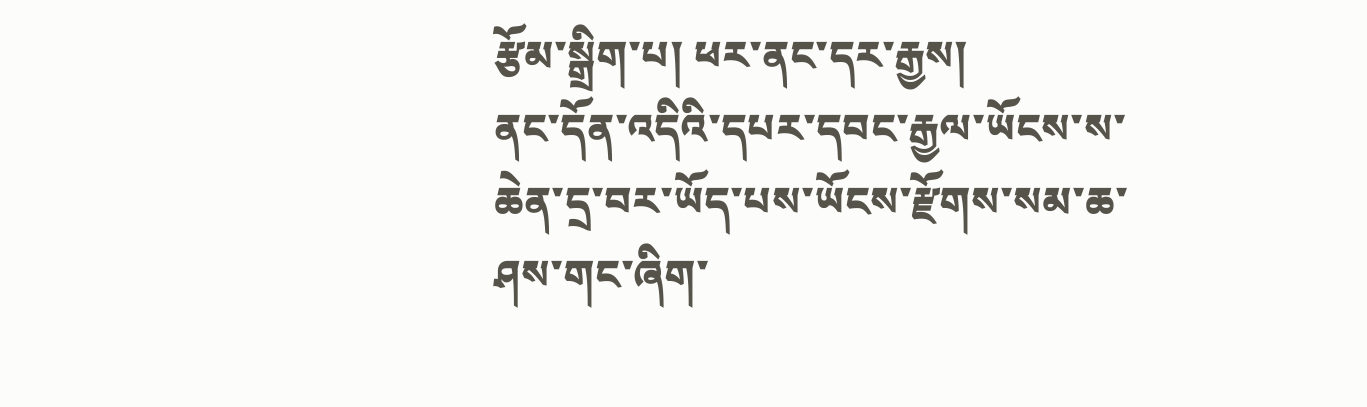རྩོམ་སྒྲིག་པ། ཕར་ནང་དར་རྒྱས།
ནང་དོན་འདིའི་དཔར་དབང་རྒྱལ་ཡོངས་ས་ཆེན་དྲ་བར་ཡོད་པས་ཡོངས་རྫོགས་སམ་ཆ་ཤས་གང་ཞིག་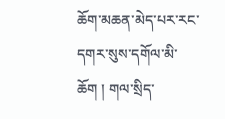ཆོག་མཆན་མེད་པར་རང་དགར་སུས་དགོལ་མི་ཆོག ། གལ་སྲིད་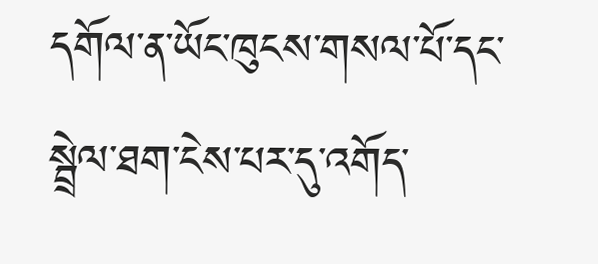དགོལ་ན་ཡོང་ཁུངས་གསལ་པོ་དང་སྦྲེལ་ཐག་ངེས་པར་དུ་འགོད་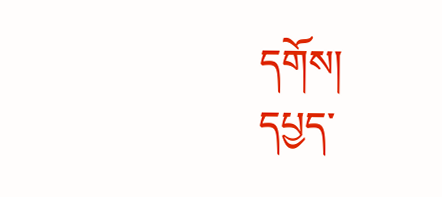དགོས།
དཔྱད་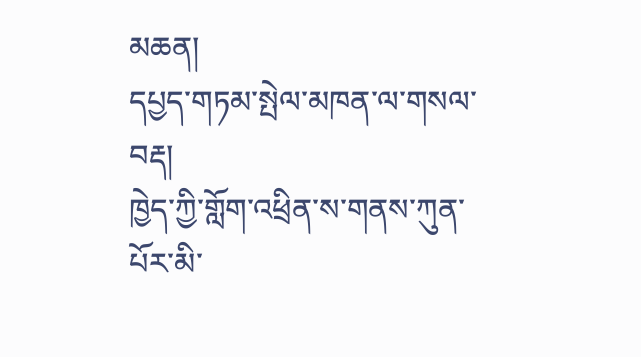མཆན།
དཔྱད་གཏམ་སྤེལ་མཁན་ལ་གསལ་བརྡ།
ཁྱེད་ཀྱི་གློག་འཕྲིན་ས་གནས་ཀུན་པོར་མི་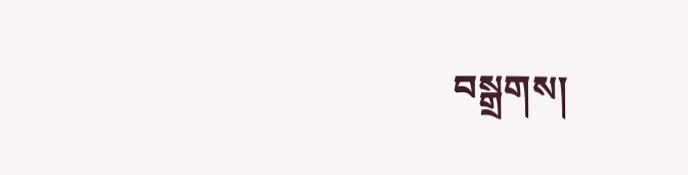བསྒྲགས།